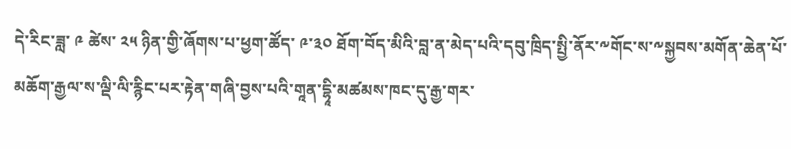དེ་རིང་ཟླ་ ༩ ཚེས་ ༢༥ ཉིན་གྱི་ཞོགས་པ་ཕྱག་ཚོད་ ༩་༣༠ ཐོག་བོད་མིའི་བླ་ན་མེད་པའི་དབུ་ཁྲིད་སྤྱི་ནོར་༸གོང་ས་༸སྐྱབས་མགོན་ཆེན་པོ་མཆོག་རྒྱལ་ས་ལྡི་ལི་རྙིང་པར་རྟེན་གཞི་བྱས་པའི་གཱན་དྷཱི་མཚམས་ཁང་དུ་རྒྱ་གར་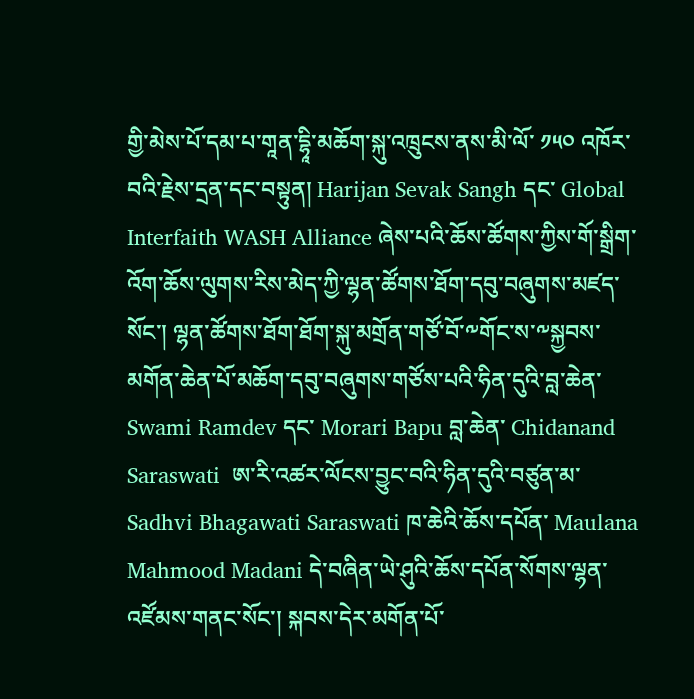གྱི་མེས་པོ་དམ་པ་གཱན་དྷཱི་མཆོག་སྐུ་འཁྲུངས་ནས་མི་ལོ་ ༡༥༠ འཁོར་བའི་རྗེས་དྲན་དང་བསྟུན། Harijan Sevak Sangh དང་ Global Interfaith WASH Alliance ཞེས་པའི་ཆོས་ཚོགས་ཀྱིས་གོ་སྒྲིག་འོག་ཆོས་ལུགས་རིས་མེད་ཀྱི་ལྷན་ཚོགས་ཐོག་དབུ་བཞུགས་མཛད་སོང་། ལྷན་ཚོགས་ཐོག་ཐོག་སྐུ་མགྲོན་གཙོ་བོ་༸གོང་ས་༸སྐྱབས་མགོན་ཆེན་པོ་མཆོག་དབུ་བཞུགས་གཙོས་པའི་ཧིན་དུའི་བླ་ཆེན་ Swami Ramdev དང་ Morari Bapu བླ་ཆེན་ Chidanand Saraswati  ཨ་རི་འཚར་ལོངས་བྱུང་བའི་ཧིན་དུའི་བཙུན་མ་ Sadhvi Bhagawati Saraswati ཁ་ཆེའི་ཆོས་དཔོན་ Maulana Mahmood Madani དེ་བཞིན་ཡེ་ཤུའི་ཆོས་དཔོན་སོགས་ལྷན་འཛོམས་གནང་སོང་། སྐབས་དེར་མགོན་པོ་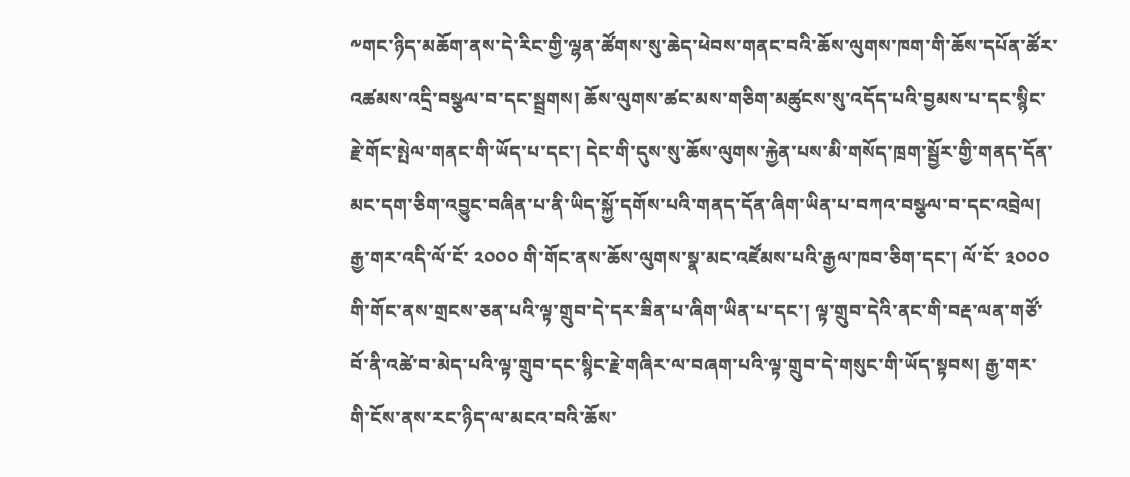༸གང་ཉིད་མཆོག་ནས་དེ་རིང་གྱི་ལྷན་ཚོགས་སུ་ཆེད་ཕེབས་གནང་བའི་ཆོས་ལུགས་ཁག་གི་ཆོས་དཔོན་ཚོར་འཚམས་འདྲི་བསྩལ་བ་དང་སྦྲགས། ཆོས་ལུགས་ཚང་མས་གཅིག་མཚུངས་སུ་འདོད་པའི་བྱམས་པ་དང་སྙིང་རྗེ་གོང་སྤེལ་གནང་གི་ཡོད་པ་དང་། དེང་གི་དུས་སུ་ཆོས་ལུགས་རྐྱེན་པས་མི་གསོད་ཁྲག་སྦྱོར་གྱི་གནད་དོན་མང་དག་ཅིག་འབྱུང་བཞིན་པ་ནི་ཡིད་སྐྱོ་དགོས་པའི་གནད་དོན་ཞིག་ཡིན་པ་བཀའ་བསྩལ་བ་དང་འབྲེལ། རྒྱ་གར་འདི་ལོ་ངོ་ ༢༠༠༠ གི་གོང་ནས་ཆོས་ལུགས་སྣ་མང་འཛོམས་པའི་རྒྱལ་ཁབ་ཅིག་དང་། ལོ་ངོ་ ༣༠༠༠ གི་གོང་ནས་གྲངས་ཅན་པའི་ལྟ་གྲུབ་དེ་དར་ཟིན་པ་ཞིག་ཡིན་པ་དང་། ལྟ་གྲུབ་དེའི་ནང་གི་བརྡ་ལན་གཙོ་བོ་ནི་འཚེ་བ་མེད་པའི་ལྟ་གྲུབ་དང་སྙིང་རྗེ་གཞིར་ལ་བཞག་པའི་ལྟ་གྲུབ་དེ་གསུང་གི་ཡོད་སྟབས། རྒྱ་གར་གི་ངོས་ནས་རང་ཉིད་ལ་མངའ་བའི་ཆོས་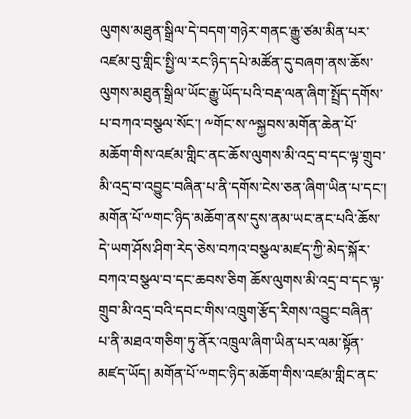ལུགས་མཐུན་སྒྲིལ་དེ་བདག་གཉེར་གནང་རྒྱུ་ཙམ་མིན་པར་འཛམ་བུ་གླིང་སྤྱི་ལ་རང་ཉིད་དཔེ་མཚོན་དུ་བཞག་ནས་ཆོས་ལུགས་མཐུན་སྒྲིལ་ཡོང་རྒྱུ་ཡོད་པའི་བརྡ་ལན་ཞིག་སྤྲོད་དགོས་པ་བཀའ་བསྩལ་སོང་། ༸གོང་ས་༸སྐྱབས་མགོན་ཆེན་པོ་མཆོག་གིས་འཛམ་གླིང་ནང་ཆོས་ལུགས་མི་འདྲ་བ་དང་ལྟ་གྲུབ་མི་འདྲ་བ་འབྱུང་བཞིན་པ་ནི་དགོས་ངེས་ཅན་ཞིག་ཡིན་པ་དང་། མགོན་པོ་༸གང་ཉིད་མཆོག་ནས་དུས་ནམ་ཡང་ནང་པའི་ཆོས་དེ་ཡག་ཤོས་ཤིག་རེད་ཅེས་བཀའ་བསྩལ་མཛད་ཀྱི་མེད་སྐོར་བཀའ་བསྩལ་བ་དང་ཆབས་ཅིག ཆོས་ལུགས་མི་འདྲ་བ་དང་ལྟ་གྲུབ་མི་འདྲ་བའི་དབང་གིས་འཁྲུག་རྩོད་རིགས་འབྱུང་བཞིན་པ་ནི་མཐའ་གཅིག་ཏུ་ནོར་འཁྲུལ་ཞིག་ཡིན་པར་ལམ་སྟོན་མཛད་ཡོད། མགོན་པོ་༸གང་ཉིད་མཆོག་གིས་འཛམ་གླིང་ནང་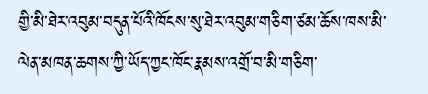གྱི་མི་ཐེར་འབུམ་བདུན་པོའི་ཁོངས་སུ་ཐེར་འབུམ་གཅིག་ཙམ་ཆོས་ཁས་མི་ལེན་མཁན་ཆགས་ཀྱི་ཡོད་ཀྱང་ཁོང་རྣམས་འགྲོ་བ་མི་གཅིག་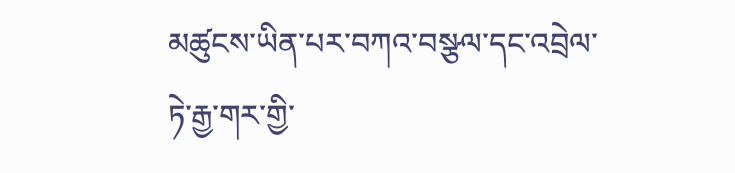མཚུངས་ཡིན་པར་བཀའ་བསྩལ་དང་འབྲེལ་ཏེ་རྒྱ་གར་གྱི་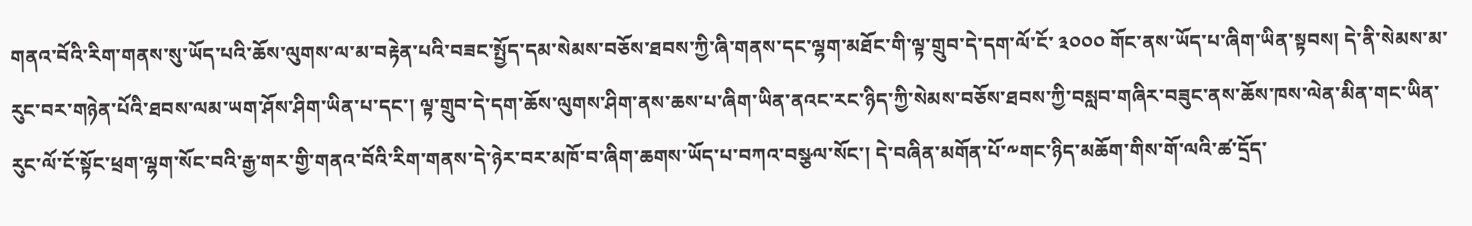གནའ་བོའི་རིག་གནས་སུ་ཡོད་པའི་ཆོས་ལུགས་ལ་མ་བརྟེན་པའི་བཟང་སྤྱོད་དམ་སེམས་བཅོས་ཐབས་ཀྱི་ཞི་གནས་དང་ལྷག་མཐོང་གི་ལྟ་གྲུབ་དེ་དག་ལོ་ངོ་ ༣༠༠༠ གོང་ནས་ཡོད་པ་ཞིག་ཡིན་སྟབས། དེ་ནི་སེམས་མ་རུང་བར་གཉེན་པོའི་ཐབས་ལམ་ཡག་ཤོས་ཤིག་ཡིན་པ་དང་། ལྟ་གྲུབ་དེ་དག་ཆོས་ལུགས་ཤིག་ནས་ཆས་པ་ཞིག་ཡིན་ནའང་རང་ཉིད་ཀྱི་སེམས་བཅོས་ཐབས་ཀྱི་བསླབ་གཞིར་བཟུང་ནས་ཆོས་ཁས་ལེན་མིན་གང་ཡིན་རུང་ལོ་ངོ་སྟོང་ཕྲག་ལྷག་སོང་བའི་རྒྱ་གར་གྱི་གནའ་བོའི་རིག་གནས་དེ་ཉེར་བར་མཁོ་བ་ཞིག་ཆགས་ཡོད་པ་བཀའ་བསྩལ་སོང་། དེ་བཞིན་མགོན་པོ་༸གང་ཉིད་མཆོག་གིས་གོ་ལའི་ཚ་དྲོད་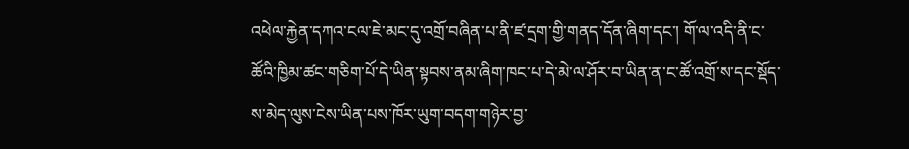འཕེལ་རྐྱེན་དཀའ་ངལ་ཇེ་མང་དུ་འགྲོ་བཞིན་པ་ནི་ཛ་དྲག་གྱི་གནད་དོན་ཞིག་དང་། གོ་ལ་འདི་ནི་ང་ཚོའི་ཁྱིམ་ཚང་གཅིག་པོ་དེ་ཡིན་སྟབས་ནམ་ཞིག་ཁང་པ་དེ་མེ་ལ་ཤོར་བ་ཡིན་ན་ང་ཚོ་འགྲོ་ས་དང་སྡོད་ས་མེད་ལུས་ངེས་ཡིན་པས་ཁོར་ཡུག་བདག་གཉེར་བྱ་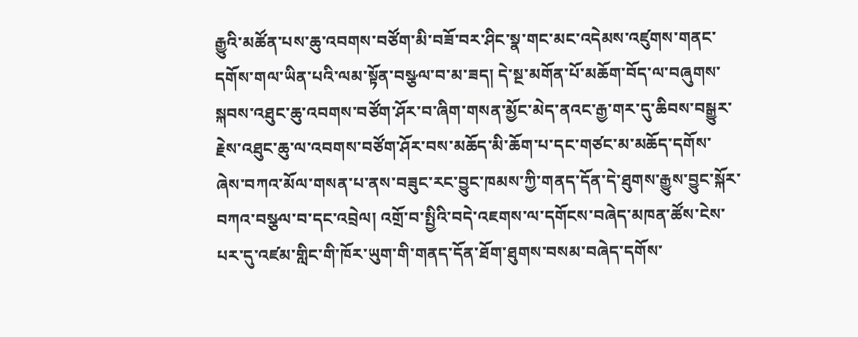རྒྱུའི་མཚོན་པས་ཆུ་འབགས་བཙོག་མི་བཟོ་བར་ཤིང་སྣ་གང་མང་འདེམས་འཛུགས་གནང་དགོས་གལ་ཡིན་པའི་ལམ་སྟོན་བསྩལ་བ་མ་ཟད། དེ་སྔ་མགོན་པོ་མཆོག་བོད་ལ་བཞུགས་སྐབས་འཐུང་ཆུ་འབགས་བཙོག་ཤོར་བ་ཞིག་གསན་མྱོང་མེད་ནའང་རྒྱ་གར་དུ་ཆིབས་བསྒྱུར་རྗེས་འཐུང་ཆུ་ལ་འབགས་བཙོག་ཤོར་བས་མཆོད་མི་ཆོག་པ་དང་གཙང་མ་མཆོད་དགོས་ཞེས་བཀའ་མོལ་གསན་པ་ནས་བཟུང་རང་བྱུང་ཁམས་ཀྱི་གནད་དོན་དེ་ཐུགས་རྒྱུས་བྱུང་སྐོར་བཀའ་བསྩལ་བ་དང་འབྲེལ། འགྲོ་བ་སྤྱིའི་བདེ་འཇགས་ལ་དགོངས་བཞེད་མཁན་ཚོས་ངེས་པར་དུ་འཛམ་གླིང་གི་ཁོར་ཡུག་གི་གནད་དོན་ཐོག་ཐུགས་བསམ་བཞེད་དགོས་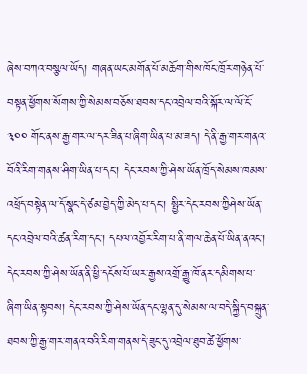ཞེས་བཀའ་བསྩལ་ཡོད། གཞན་ཡང་མགོན་པོ་མཆོག་གིས་ཁོང་ཁྲོར་གཉེན་པོ་བསྟན་ཕྱོགས་སོགས་ཀྱི་སེམས་བཅོས་ཐབས་དང་འབྲེལ་བའི་སྐོར་ལ་ལོ་ངོ་ ༣༠༠ གོང་ནས་རྒྱ་གར་ལ་དར་ཟིན་པ་ཞིག་ཡིན་པ་མ་ཟད། དེ་ནི་རྒྱ་གར་གནའ་བོའི་རིག་གནས་ཤིག་ཡིན་པ་དང་། དེང་རབས་ཀྱི་ཤེས་ཡོན་ཁྲོད་སེམས་ཁམས་འཕྲོད་བསྟེན་ལ་དོ་སྣང་དེ་ཙམ་བྱེད་ཀྱི་མེད་པ་དང་། སྤྱིར་དེང་རབས་ཀྱིཤེས་ཡོན་དང་འབྲེལ་བའི་ཚན་རིག་དང་། དཔལ་འབྱོར་རིག་པ་ནི་གལ་ཆེན་པོ་ཡིན་ནའང་། དེང་རབས་ཀྱི་ཤེས་ཡོན་ནི་ཕྱི་དངོས་པོ་ཡར་རྒྱས་འགྲོ་རྒྱུ་ཁོ་ནར་དམིགས་པ་ཞིག་ཡིན་སྟབས། དེང་རབས་ཀྱི་ཤེས་ཡོན་དང་ལྷན་དུ་སེམས་ལ་བདེ་སྐྱིད་བསྐྲུན་ཐབས་ཀྱི་རྒྱ་གར་གནའ་བའི་རིག་གནས་དེ་ཟུང་དུ་འབྲེལ་ཐུབ་ཚེ་ཕྱོགས་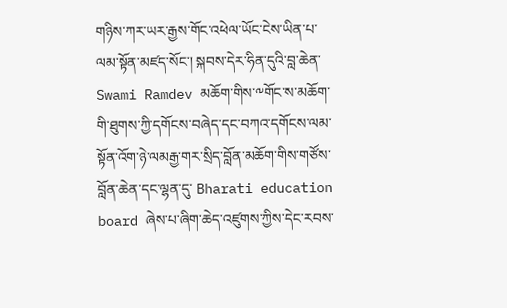གཉིས་ཀར་ཡར་རྒྱས་གོང་འཕེལ་ཡོང་ངེས་ཡིན་པ་ལམ་སྟོན་མཛད་སོང་། སྐབས་དེར་ཧིན་དུའི་བླ་ཆེན་ Swami Ramdev མཆོག་གིས་༸གོང་ས་མཆོག་གི་ཐུགས་ཀྱི་དགོངས་བཞེད་དང་བཀའ་དགོངས་ལམ་སྟོན་འོག་ཉེ་ལམརྒྱ་གར་སྲིད་བློན་མཆོག་གིས་གཙོས་བློན་ཆེན་དང་ལྷན་དུ་ Bharati education board ཞེས་པ་ཞིག་ཆེད་འཛུགས་ཀྱིས་དེང་རབས་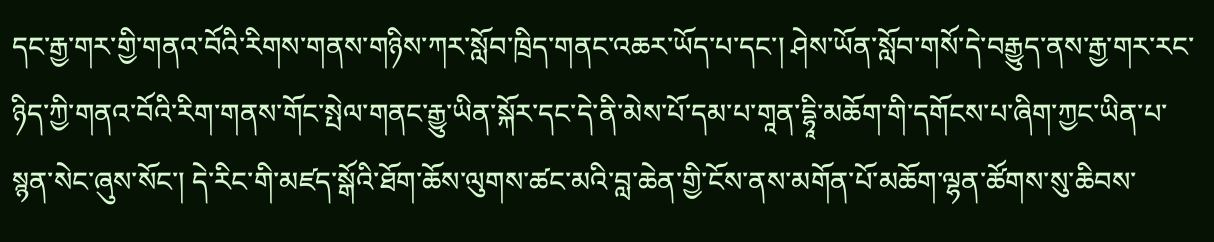དང་རྒྱ་གར་གྱི་གནའ་བོའི་རིགས་གནས་གཉིས་ཀར་སློབ་ཁྲིད་གནང་འཆར་ཡོད་པ་དང་། ཤེས་ཡོན་སློབ་གསོ་དེ་བརྒྱུད་ནས་རྒྱ་གར་རང་ཉིད་ཀྱི་གནའ་བོའི་རིག་གནས་གོང་སྤེལ་གནང་རྒྱུ་ཡིན་སྐོར་དང་དེ་ནི་མེས་པོ་དམ་པ་གཱན་དྷཱི་མཆོག་གི་དགོངས་པ་ཞིག་ཀྱང་ཡིན་པ་སྙན་སེང་ཞུས་སོང་། དེ་རིང་གི་མཛད་སྒོའི་ཐོག་ཆོས་ལུགས་ཚང་མའི་བླ་ཆེན་གྱི་ངོས་ནས་མགོན་པོ་མཆོག་ལྷན་ཚོགས་སུ་ཆིབས་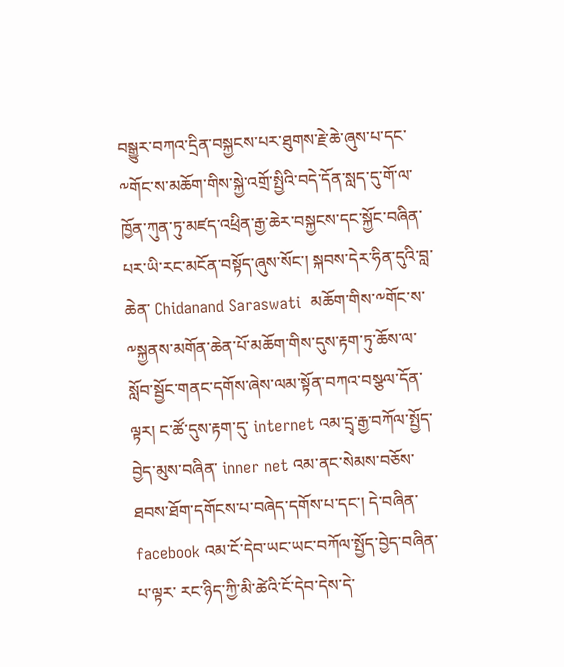བསྒྱུར་བཀའ་དྲིན་བསྐྱངས་པར་ཐུགས་རྗེ་ཆེ་ཞུས་པ་དང་༸གོང་ས་མཆོག་གིས་སྐྱེ་འགྲོ་སྤྱིའི་བདེ་དོན་སླད་དུ་གོ་ལ་ཁྱོན་ཀུན་ཏུ་མཛད་འཕྲིན་རྒྱ་ཆེར་བསྐྱངས་དང་སྐྱོང་བཞིན་པར་ཡི་རང་མངོན་བསྟོད་ཞུས་སོང་། སྐབས་དེར་ཧིན་དུའི་བླ་ཆེན་ Chidanand Saraswati  མཆོག་གིས་༸གོང་ས་༸སྐྱནས་མགོན་ཆེན་པོ་མཆོག་གིས་དུས་རྟག་ཏུ་ཆོས་ལ་སློབ་སྦྱོང་གནང་དགོས་ཞེས་ལམ་སྟོན་བཀའ་བསྩལ་དོན་ལྟར། ང་ཚོ་དུས་རྟག་དུ་ internet འམ་དྲྭ་རྒྱ་བཀོལ་སྤྱོད་བྱེད་མུས་བཞིན་ inner net འམ་ནང་སེམས་བཅོས་ཐབས་ཐོག་དགོངས་པ་བཞེད་དགོས་པ་དང་། དེ་བཞིན་ facebook འམ་ངོ་དེབ་ཡང་ཡང་བཀོལ་སྤྱོད་བྱེད་བཞིན་པ་ལྟར་ རང་ཉིད་ཀྱི་མི་ཚེའི་ངོ་དེབ་དེས་དེ་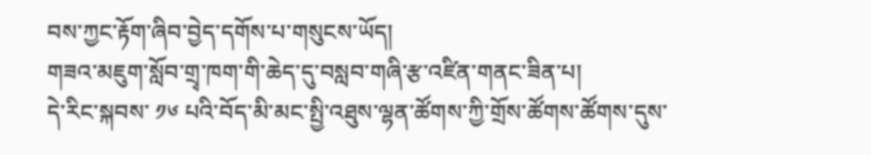བས་ཀྱང་རྟོག་ཞིབ་བྱེད་དགོས་པ་གསུངས་ཡོད།
གཟའ་མཇུག་སློབ་གྲྭ་ཁག་གི་ཆེད་དུ་བསླབ་གཞི་རྩ་འཛིན་གནང་ཟིན་པ།
དེ་རིང་སྐབས་ ༡༦ པའི་བོད་མི་མང་སྤྱི་འཐུས་ལྷན་ཚོགས་ཀྱི་གྲོས་ཚོགས་ཚོགས་དུས་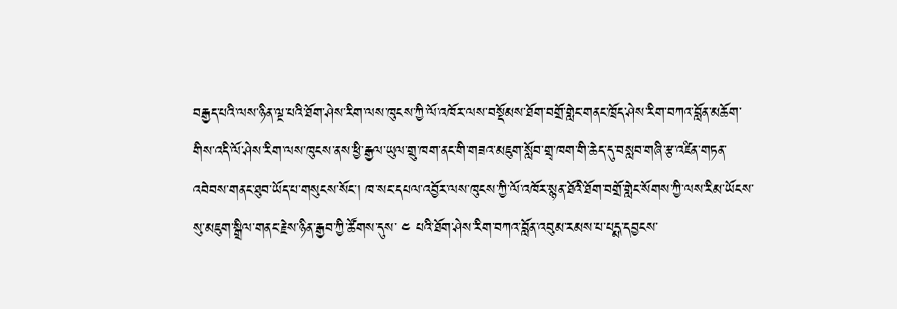བརྒྱད་པའི་ལས་ཉིན་ལྔ་པའི་ཐོག་ཤེས་རིག་ལས་ཁུངས་ཀྱི་ལོ་འཁོར་ལས་བསྡོམས་ཐོག་བགྲོ་གླེང་གནང་ཁྲོད་ཤེས་རིག་བཀའ་བློན་མཆོག་གིས་འདི་ལོ་ཤེས་རིག་ལས་ཁུངས་ནས་ཕྱི་རྒྱལ་ཡུལ་གྲུ་ཁག་ནང་གི་གཟའ་མཇུག་སློབ་གྲྭ་ཁག་གི་ཆེད་དུ་བསླབ་གཞི་རྩ་འཛིན་གཏན་འབེབས་གནང་ཐུབ་ཡོད་པ་གསུངས་སོང་། ཁ་སང་དཔལ་འབྱོར་ལས་ཁུངས་ཀྱི་ལོ་འཁོར་སྙན་ཐོའི་ཐོག་བགྲོ་གླེང་སོགས་ཀྱི་ལས་རིམ་ཡོངས་སུ་མཇུག་སྒྲིལ་གནང་རྗེས་ཉིན་རྒྱབ་ཀྱི་ཚོགས་དུས་ ༤ པའི་ཐོག་ཤེས་རིག་བཀའ་བློན་འབུམ་རམས་པ་པདྨ་དབྱངས་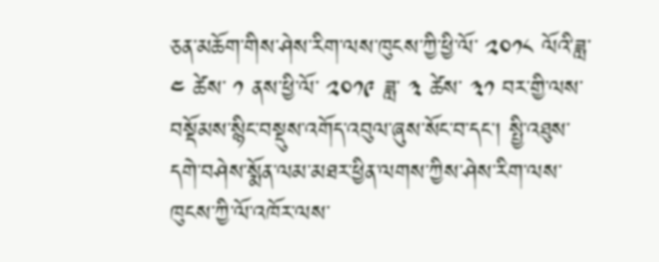ཅན་མཆོག་གིས་ཤེས་རིག་ལས་ཁུངས་ཀྱི་ཕྱི་ལོ་ ༢༠༡༨ ལོའི་ཟླ་ ༤ ཚེས་ ༡ ནས་ཕྱི་ལོ་ ༢༠༡༩ ཟླ་ ༣ ཚེས་ ༣༡ བར་གྱི་ལས་བསྡོམས་སྙིང་བསྡུས་འགོད་འབུལ་ཞུས་སོང་བ་དང་། སྤྱི་འཐུས་དགེ་བཤེས་སྨོན་ལམ་མཐར་ཕྱིན་ལགས་ཀྱིས་ཤེས་རིག་ལས་ཁུངས་ཀྱི་ལོ་འཁོར་ལས་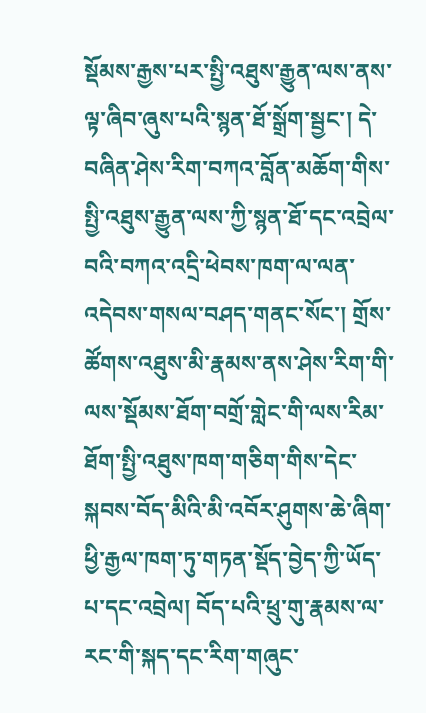སྡོམས་རྒྱས་པར་སྤྱི་འཐུས་རྒྱུན་ལས་ནས་ལྟ་ཞིབ་ཞུས་པའི་སྙན་ཐོ་སྒྲོག་སྦྱང་། དེ་བཞིན་ཤེས་རིག་བཀའ་བློན་མཆོག་གིས་སྤྱི་འཐུས་རྒྱུན་ལས་ཀྱི་སྙན་ཐོ་དང་འབྲེལ་བའི་བཀའ་འདྲི་ཕེབས་ཁག་ལ་ལན་འདེབས་གསལ་བཤད་གནང་སོང་། གྲོས་ཚོགས་འཐུས་མི་རྣམས་ནས་ཤེས་རིག་གི་ལས་སྡོམས་ཐོག་བགྲོ་གླེང་གི་ལས་རིམ་ཐོག་སྤྱི་འཐུས་ཁག་གཅིག་གིས་དེང་སྐབས་བོད་མིའི་མི་འབོར་ཤུགས་ཆེ་ཞིག་ཕྱི་རྒྱལ་ཁག་ཏུ་གཏན་སྡོད་བྱེད་ཀྱི་ཡོད་པ་དང་འབྲེལ། བོད་པའི་ཕྲུ་གུ་རྣམས་ལ་རང་གི་སྐད་དང་རིག་གཞུང་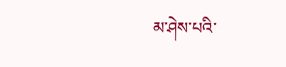མ་ཤེས་པའི་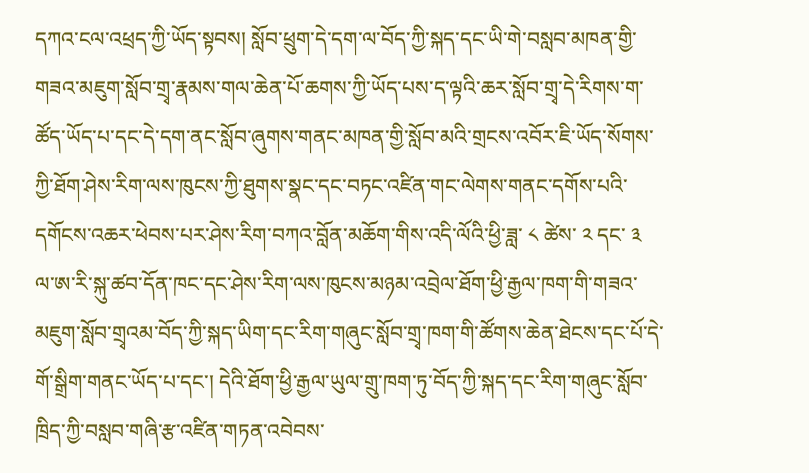དཀའ་ངལ་འཕྲད་ཀྱི་ཡོད་སྟབས། སློབ་ཕྲུག་དེ་དག་ལ་བོད་ཀྱི་སྐད་དང་ཡི་གེ་བསླབ་མཁན་གྱི་གཟའ་མཇུག་སློབ་གྲྭ་རྣམས་གལ་ཆེན་པོ་ཆགས་ཀྱི་ཡོད་པས་ད་ལྟའི་ཆར་སློབ་གྲྭ་དེ་རིགས་ག་ཚོད་ཡོད་པ་དང་དེ་དག་ནང་སློབ་ཞུགས་གནང་མཁན་གྱི་སློབ་མའི་གྲངས་འབོར་ཇི་ཡོད་སོགས་ཀྱི་ཐོག་ཤེས་རིག་ལས་ཁུངས་ཀྱི་ཐུགས་སྣང་དང་བཏང་འཛིན་གང་ལེགས་གནང་དགོས་པའི་དགོངས་འཆར་ཕེབས་པར་ཤེས་རིག་བཀའ་བློན་མཆོག་གིས་འདི་ལོའི་ཕྱི་ཟླ་ ༨ ཚེས་ ༢ དང་ ༣ ལ་ཨ་རི་སྐུ་ཚབ་དོན་ཁང་དང་ཤེས་རིག་ལས་ཁུངས་མཉམ་འབྲེལ་ཐོག་ཕྱི་རྒྱལ་ཁག་གི་གཟའ་མཇུག་སློབ་གྲྭའམ་བོད་ཀྱི་སྐད་ཡིག་དང་རིག་གཞུང་སློབ་གྲྭ་ཁག་གི་ཚོགས་ཆེན་ཐེངས་དང་པོ་དེ་གོ་སྒྲིག་གནང་ཡོད་པ་དང་། དེའི་ཐོག་ཕྱི་རྒྱལ་ཡུལ་གྲུ་ཁག་ཏུ་བོད་ཀྱི་སྐད་དང་རིག་གཞུང་སློབ་ཁྲིད་ཀྱི་བསླབ་གཞི་རྩ་འཛིན་གཏན་འབེབས་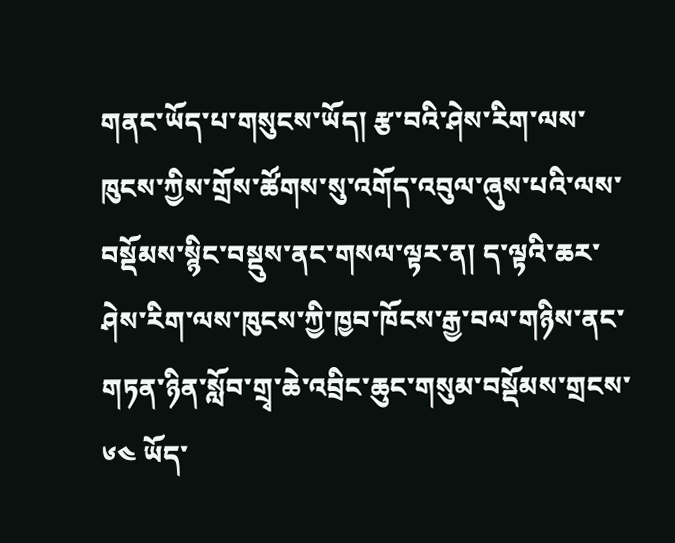གནང་ཡོད་པ་གསུངས་ཡོད། རྩ་བའི་ཤེས་རིག་ལས་ཁུངས་ཀྱིས་གྲོས་ཚོགས་སུ་འགོད་འབུལ་ཞུས་པའི་ལས་བསྡོམས་སྙིང་བསྡུས་ནང་གསལ་ལྟར་ན། ད་ལྟའི་ཆར་ཤེས་རིག་ལས་ཁུངས་ཀྱི་ཁྱབ་ཁོངས་རྒྱ་བལ་གཉིས་ནང་གཏན་ཉིན་སློབ་གྲྭ་ཆེ་འབྲིང་ཆུང་གསུམ་བསྡོམས་གྲངས་ ༦༤ ཡོད་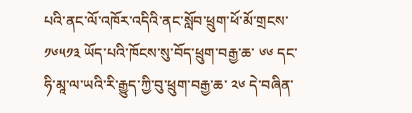པའི་ནང་ལོ་འཁོར་འདིའི་ནང་སློབ་ཕྲུག་ཕོ་མོ་གྲངས་ ༡༦༥༡༣ ཡོད་པའི་ཁོངས་སུ་བོད་ཕྲུག་བརྒྱ་ཆ་ ༦༦ དང་ཧི་མཱ་ལ་ཡའི་རི་རྒྱུད་ཀྱི་བུ་ཕྲུག་བརྒྱ་ཆ་ ༢༦ དེ་བཞིན་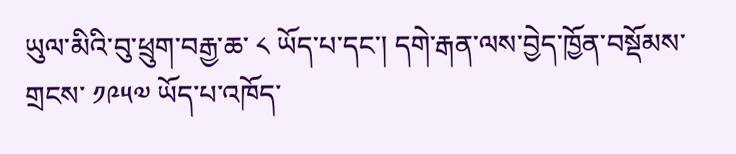ཡུལ་མིའི་བུ་ཕྲུག་བརྒྱ་ཆ་ ༨ ཡོད་པ་དང་། དགེ་རྒན་ལས་བྱེད་ཁྱོན་བསྡོམས་གྲངས་ ༡༩༥༧ ཡོད་པ་འཁོད་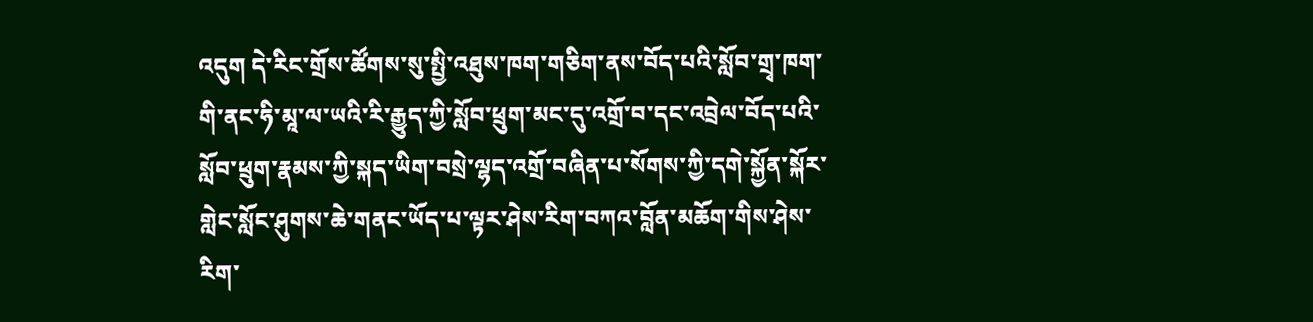འདུག དེ་རིང་གྲོས་ཚོགས་སུ་སྤྱི་འཐུས་ཁག་གཅིག་ནས་བོད་པའི་སློབ་གྲྭ་ཁག་གི་ནང་ཧི་མཱ་ལ་ཡའི་རི་རྒྱུད་ཀྱི་སློབ་ཕྲུག་མང་དུ་འགྲོ་བ་དང་འབྲེལ་བོད་པའི་སློབ་ཕྲུག་རྣམས་ཀྱི་སྐད་ཡིག་བསྲེ་ལྷད་འགྲོ་བཞིན་པ་སོགས་ཀྱི་དགེ་སྐྱོན་སྐོར་གླེང་སློང་ཤུགས་ཆེ་གནང་ཡོད་པ་ལྟར་ཤེས་རིག་བཀའ་བློན་མཆོག་གིས་ཤེས་རིག་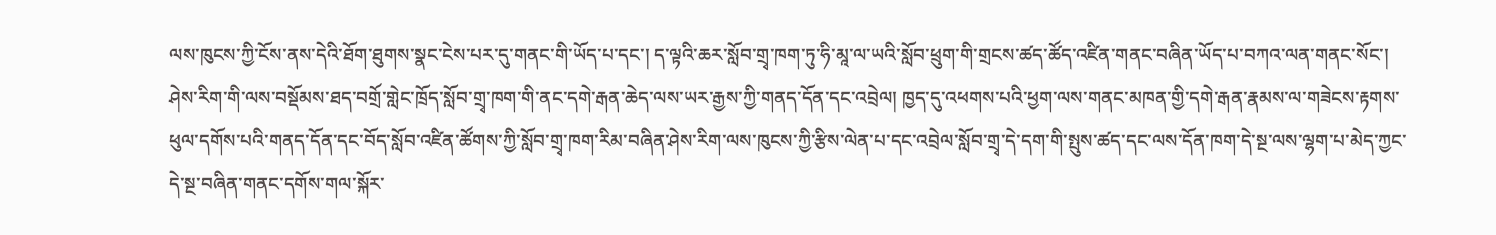ལས་ཁུངས་ཀྱི་ངོས་ནས་དེའི་ཐོག་ཐུགས་སྣང་ངེས་པར་དུ་གནང་གི་ཡོད་པ་དང་། ད་ལྟའི་ཆར་སློབ་གྲྭ་ཁག་ཏུ་ཧི་མཱ་ལ་ཡའི་སློབ་ཕྲུག་གི་གྲངས་ཚད་ཚོད་འཛིན་གནང་བཞིན་ཡོད་པ་བཀའ་ལན་གནང་སོང་། ཤེས་རིག་གི་ལས་བསྡོམས་ཐད་བགྲོ་གླེང་ཁྲོད་སློབ་གྲྭ་ཁག་གི་ནང་དགེ་རྒན་ཆེད་ལས་ཡར་རྒྱས་ཀྱི་གནད་དོན་དང་འབྲེལ། ཁྱད་དུ་འཕགས་པའི་ཕྱག་ལས་གནང་མཁན་གྱི་དགེ་རྒན་རྣམས་ལ་གཟེངས་རྟགས་ཕུལ་དགོས་པའི་གནད་དོན་དང་བོད་སློབ་འཛིན་ཚོགས་ཀྱི་སློབ་གྲྭ་ཁག་རིམ་བཞིན་ཤེས་རིག་ལས་ཁུངས་ཀྱི་རྩིས་ལེན་པ་དང་འབྲེལ་སློབ་གྲྭ་དེ་དག་གི་སྤུས་ཚད་དང་ལས་དོན་ཁག་དེ་སྔ་ལས་ལྷག་པ་མེད་ཀྱང་དེ་སྔ་བཞིན་གནང་དགོས་གལ་སྐོར་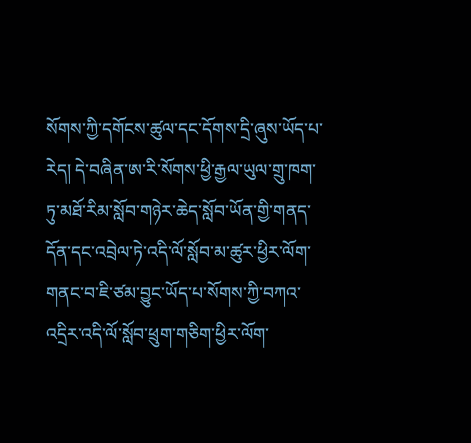སོགས་ཀྱི་དགོངས་ཚུལ་དང་དོགས་དྲི་ཞུས་ཡོད་པ་རེད། དེ་བཞིན་ཨ་རི་སོགས་ཕྱི་རྒྱལ་ཡུལ་གྲུ་ཁག་ཏུ་མཐོ་རིམ་སློབ་གཉེར་ཆེད་སློབ་ཡོན་གྱི་གནད་དོན་དང་འབྲེལ་ཏེ་འདི་ལོ་སློབ་མ་ཚུར་ཕྱིར་ལོག་གནང་བ་ཇི་ཙམ་བྱུང་ཡོད་པ་སོགས་ཀྱི་བཀའ་འདྲིར་འདི་ལོ་སློབ་ཕྲུག་གཅིག་ཕྱིར་ལོག་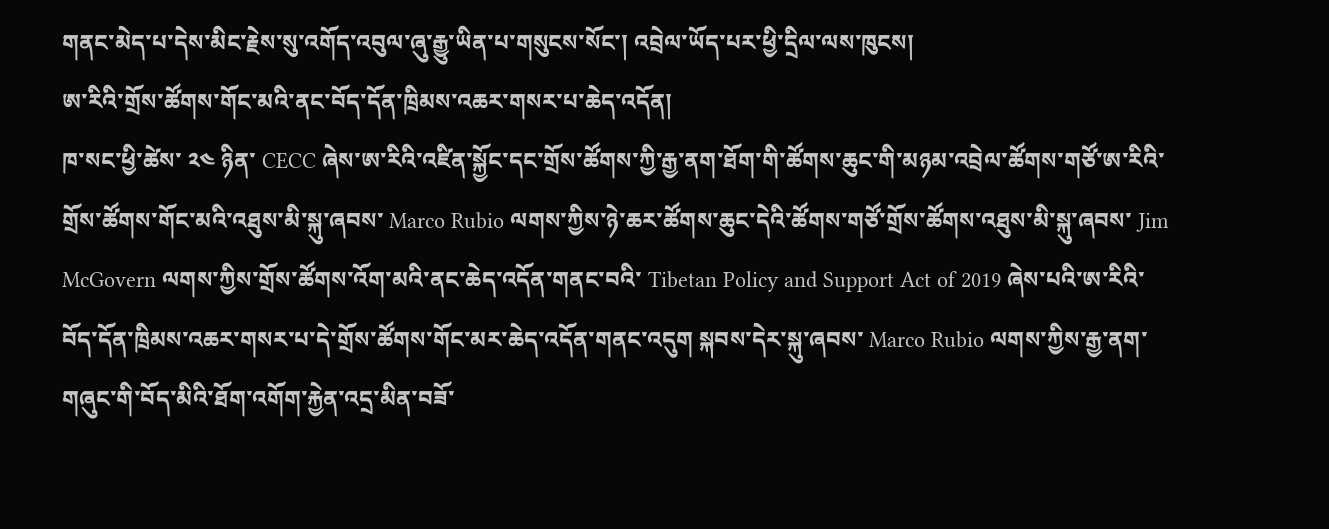གནང་མེད་པ་དེས་མིང་རྗེས་སུ་འགོད་འབུལ་ཞུ་རྒྱུ་ཡིན་པ་གསུངས་སོང་། འབྲེལ་ཡོད་པར་ཕྱི་དྲིལ་ལས་ཁུངས།
ཨ་རིའི་གྲོས་ཚོགས་གོང་མའི་ནང་བོད་དོན་ཁྲིམས་འཆར་གསར་པ་ཆེད་འདོན།
ཁ་སང་ཕྱི་ཚེས་ ༢༤ ཉིན་ CECC ཞེས་ཨ་རིའི་འཛིན་སྐྱོང་དང་གྲོས་ཚོགས་ཀྱི་རྒྱ་ནག་ཐོག་གི་ཚོགས་ཆུང་གི་མཉམ་འབྲེལ་ཚོགས་གཙོ་ཨ་རིའི་གྲོས་ཚོགས་གོང་མའི་འཐུས་མི་སྐུ་ཞབས་ Marco Rubio ལགས་ཀྱིས་ཉེ་ཆར་ཚོགས་ཆུང་དེའི་ཚོགས་གཙོ་གྲོས་ཚོགས་འཐུས་མི་སྐུ་ཞབས་ Jim McGovern ལགས་ཀྱིས་གྲོས་ཚོགས་འོག་མའི་ནང་ཆེད་འདོན་གནང་བའི་ Tibetan Policy and Support Act of 2019 ཞེས་པའི་ཨ་རིའི་བོད་དོན་ཁྲིམས་འཆར་གསར་པ་དེ་གྲོས་ཚོགས་གོང་མར་ཆེད་འདོན་གནང་འདུག སྐབས་དེར་སྐུ་ཞབས་ Marco Rubio ལགས་ཀྱིས་རྒྱ་ནག་གཞུང་གི་བོད་མིའི་ཐོག་འགོག་རྐྱེན་འདྲ་མིན་བཟོ་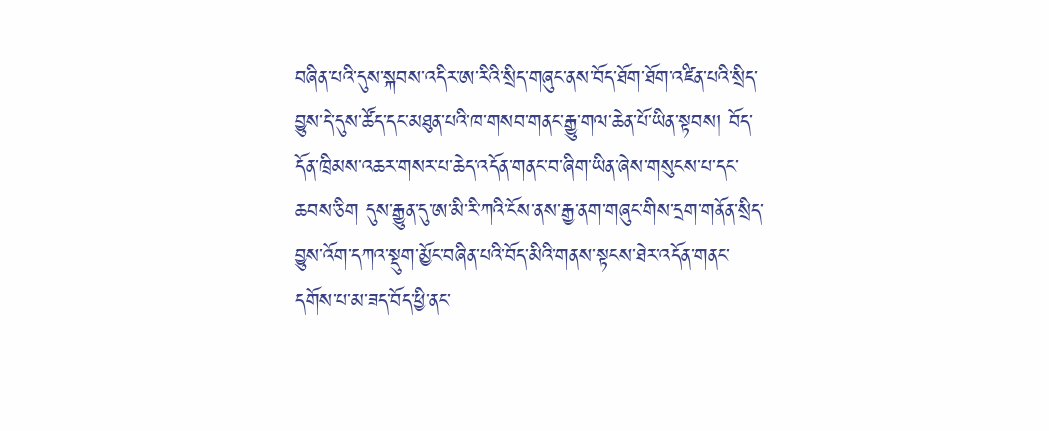བཞིན་པའི་དུས་སྐབས་འདིར་ཨ་རིའི་སྲིད་གཞུང་ནས་བོད་ཐོག་ཐོག་འཛིན་པའི་སྲིད་བྱུས་དེ་དུས་ཚོད་དང་མཐུན་པའི་ཁ་གསབ་གནང་རྒྱུ་གལ་ཆེན་པོ་ཡིན་སྟབས། བོད་དོན་ཁྲིམས་འཆར་གསར་པ་ཆེད་འདོན་གནང་བ་ཞིག་ཡིན་ཞེས་གསུངས་པ་དང་ཆབས་ཅིག དུས་རྒྱུན་དུ་ཨ་མི་རི་ཀའི་ངོས་ནས་རྒྱ་ནག་གཞུང་གིས་དྲག་གནོན་སྲིད་བྱུས་འོག་དཀའ་སྡུག་མྱོང་བཞིན་པའི་བོད་མིའི་གནས་སྟངས་ཐེར་འདོན་གནང་དགོས་པ་མ་ཟད་བོད་ཕྱི་ནང་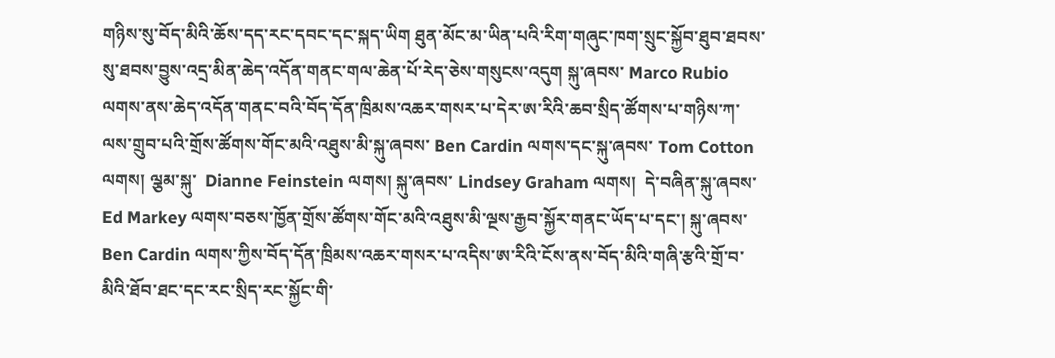གཉིས་སུ་བོད་མིའི་ཆོས་དད་རང་དབང་དང་སྐད་ཡིག ཐུན་མོང་མ་ཡིན་པའི་རིག་གཞུང་ཁག་སྲུང་སྐྱོབ་ཐུབ་ཐབས་སུ་ཐབས་བྱུས་འདྲ་མིན་ཆེད་འདོན་གནང་གལ་ཆེན་པོ་རེད་ཅེས་གསུངས་འདུག སྐུ་ཞབས་ Marco Rubio ལགས་ནས་ཆེད་འདོན་གནང་བའི་བོད་དོན་ཁྲིམས་འཆར་གསར་པ་དེར་ཨ་རིའི་ཆབ་སྲིད་ཚོགས་པ་གཉིས་ཀ་ལས་གྲུབ་པའི་གྲོས་ཚོགས་གོང་མའི་འཐུས་མི་སྐུ་ཞབས་ Ben Cardin ལགས་དང་སྐུ་ཞབས་ Tom Cotton ལགས། ལྕམ་སྐུ་  Dianne Feinstein ལགས། སྐུ་ཞབས་ Lindsey Graham ལགས།  དེ་བཞིན་སྐུ་ཞབས་ Ed Markey ལགས་བཅས་ཁྱོན་གྲོས་ཚོགས་གོང་མའི་འཐུས་མི་ལྔས་རྒྱབ་སྐྱོར་གནང་ཡོད་པ་དང་། སྐུ་ཞབས་ Ben Cardin ལགས་ཀྱིས་བོད་དོན་ཁྲིམས་འཆར་གསར་པ་འདིས་ཨ་རིའི་ངོས་ནས་བོད་མིའི་གཞི་རྩའི་གྲོ་བ་མིའི་ཐོབ་ཐང་དང་རང་སྲིད་རང་སྐྱོང་གི་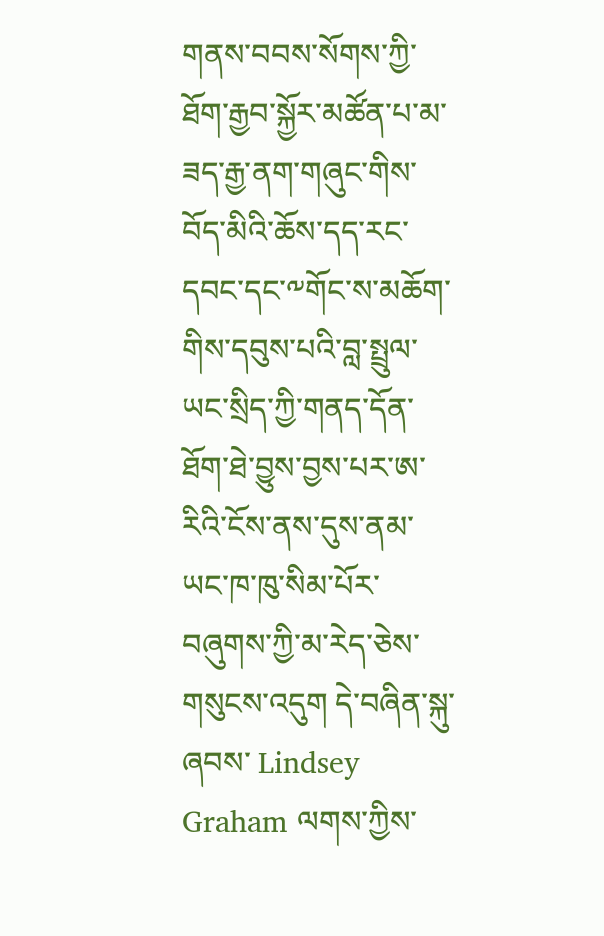གནས་བབས་སོགས་ཀྱི་ཐོག་རྒྱབ་སྐྱོར་མཚོན་པ་མ་ཟད་རྒྱ་ནག་གཞུང་གིས་བོད་མིའི་ཆོས་དད་རང་དབང་དང་༸གོང་ས་མཆོག་གིས་དབུས་པའི་བླ་སྤྲུལ་ཡང་སྲིད་ཀྱི་གནད་དོན་ཐོག་ཐེ་བྱུས་བྱས་པར་ཨ་རིའི་ངོས་ནས་དུས་ནམ་ཡང་ཁ་ཁུ་སིམ་པོར་བཞུགས་ཀྱི་མ་རེད་ཅེས་གསུངས་འདུག དེ་བཞིན་སྐུ་ཞབས་ Lindsey Graham ལགས་ཀྱིས་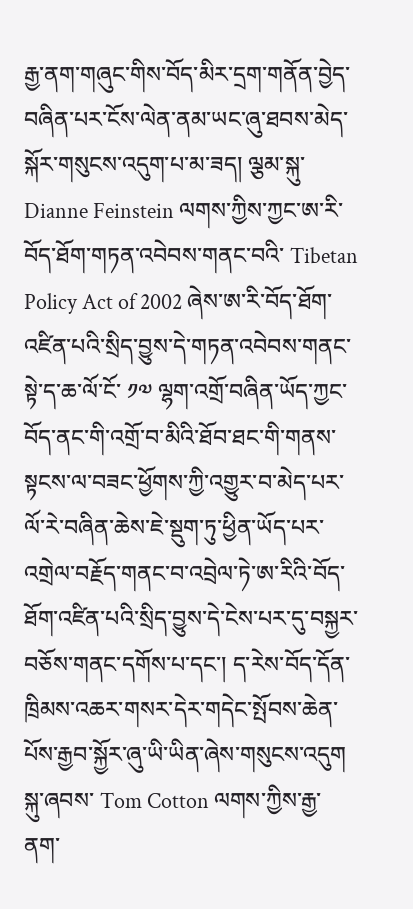རྒྱ་ནག་གཞུང་གིས་བོད་མིར་དྲག་གནོན་བྱེད་བཞིན་པར་ངོས་ལེན་ནམ་ཡང་ཞུ་ཐབས་མེད་སྐོར་གསུངས་འདུག་པ་མ་ཟད། ལྕམ་སྐུ་  Dianne Feinstein ལགས་ཀྱིས་ཀྱང་ཨ་རི་བོད་ཐོག་གཏན་འབེབས་གནང་བའི་ Tibetan Policy Act of 2002 ཞེས་ཨ་རི་བོད་ཐོག་འཛིན་པའི་སྲིད་བྱུས་དེ་གཏན་འབེབས་གནང་སྟེ་ད་ཆ་ལོ་ངོ་ ༡༧ ལྷག་འགྲོ་བཞིན་ཡོད་ཀྱང་བོད་ནང་གི་འགྲོ་བ་མིའི་ཐོབ་ཐང་གི་གནས་སྟངས་ལ་བཟང་ཕྱོགས་ཀྱི་འགྱུར་བ་མེད་པར་ལོ་རེ་བཞིན་ཆེས་ཇེ་སྡུག་ཏུ་ཕྱིན་ཡོད་པར་འགྲེལ་བརྗོད་གནང་བ་འབྲེལ་ཏེ་ཨ་རིའི་བོད་ཐོག་འཛིན་པའི་སྲིད་བྱུས་དེ་ངེས་པར་དུ་བསྐྱར་བཅོས་གནང་དགོས་པ་དང་། ད་རེས་བོད་དོན་ཁྲིམས་འཆར་གསར་དེར་གདེང་སྤོབས་ཆེན་པོས་རྒྱབ་སྐྱོར་ཞུ་ཡི་ཡིན་ཞེས་གསུངས་འདུག སྐུ་ཞབས་ Tom Cotton ལགས་ཀྱིས་རྒྱ་ནག་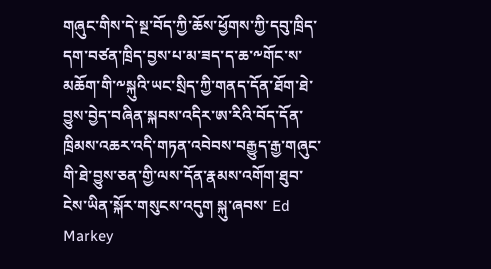གཞུང་གིས་དེ་སྔ་བོད་ཀྱི་ཆོས་ཕྱོགས་ཀྱི་དབུ་ཁྲིད་དག་བཙན་ཁྲིད་བྱས་པ་མ་ཟད་ད་ཆ་༸གོང་ས་མཆོག་གི་༸སྐུའི་ཡང་སྲིད་ཀྱི་གནད་དོན་ཐོག་ཐེ་བྱུས་བྱེད་བཞིན་སྐབས་འདིར་ཨ་རིའི་བོད་དོན་ཁྲིམས་འཆར་འདི་གཏན་འབེབས་བརྒྱུད་རྒྱ་གཞུང་གི་ཐེ་བྱུས་ཅན་གྱི་ལས་དོན་རྣམས་འགོག་ཐུབ་ངེས་ཡིན་སྐོར་གསུངས་འདུག སྐུ་ཞབས་ Ed Markey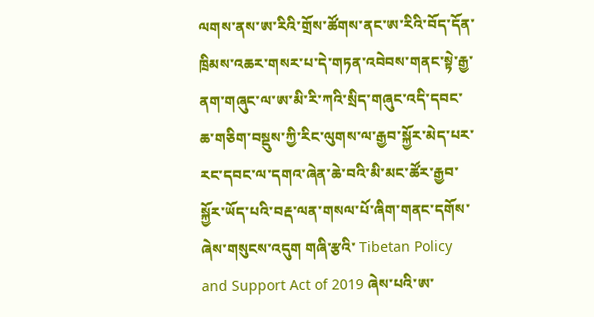ལགས་ནས་ཨ་རིའི་གྲོས་ཚོགས་ནང་ཨ་རིའི་བོད་དོན་ཁྲིམས་འཆར་གསར་པ་དེ་གཏན་འབེབས་གནང་སྟེ་རྒྱ་ནག་གཞུང་ལ་ཨ་མི་རི་ཀའི་སྲིད་གཞུང་འདི་དབང་ཆ་གཅིག་བསྡུས་ཀྱི་རིང་ལུགས་ལ་རྒྱབ་སྐྱོར་མེད་པར་རང་དབང་ལ་དགའ་ཞེན་ཆེ་བའི་མི་མང་ཚོར་རྒྱབ་སྐྱོར་ཡོད་པའི་བརྡ་ལན་གསལ་པོ་ཞིག་གནང་དགོས་ཞེས་གསུངས་འདུག གཞི་རྩའི་ Tibetan Policy and Support Act of 2019 ཞེས་པའི་ཨ་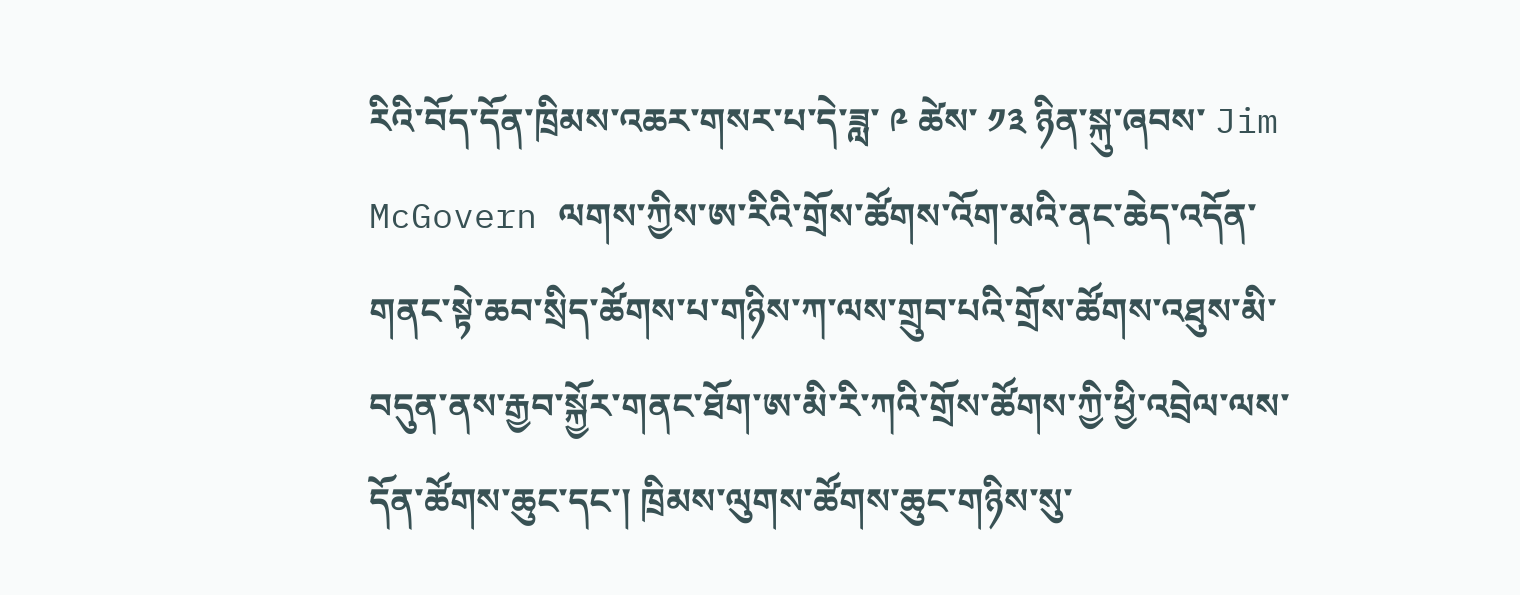རིའི་བོད་དོན་ཁྲིམས་འཆར་གསར་པ་དེ་ཟླ་ ༩ ཚེས་ ༡༣ ཉིན་སྐུ་ཞབས་ Jim McGovern ལགས་ཀྱིས་ཨ་རིའི་གྲོས་ཚོགས་འོག་མའི་ནང་ཆེད་འདོན་གནང་སྟེ་ཆབ་སྲིད་ཚོགས་པ་གཉིས་ཀ་ལས་གྲུབ་པའི་གྲོས་ཚོགས་འཐུས་མི་བདུན་ནས་རྒྱབ་སྐྱོར་གནང་ཐོག་ཨ་མི་རི་ཀའི་གྲོས་ཚོགས་ཀྱི་ཕྱི་འབྲེལ་ལས་དོན་ཚོགས་ཆུང་དང་། ཁྲིམས་ལུགས་ཚོགས་ཆུང་གཉིས་སུ་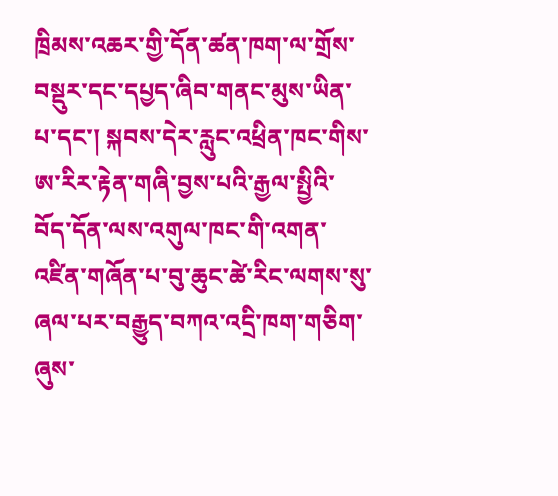ཁྲིམས་འཆར་གྱི་དོན་ཚན་ཁག་ལ་གྲོས་བསྡུར་དང་དཔྱད་ཞིབ་གནང་མུས་ཡིན་པ་དང་། སྐབས་དེར་རླུང་འཕྲིན་ཁང་གིས་ཨ་རིར་རྟེན་གཞི་བྱས་པའི་རྒྱལ་སྤྱིའི་བོད་དོན་ལས་འགུལ་ཁང་གི་འགན་འཛིན་གཞོན་པ་བུ་ཆུང་ཚེ་རིང་ལགས་སུ་ཞལ་པར་བརྒྱུད་བཀའ་འདྲི་ཁག་གཅིག་ཞུས་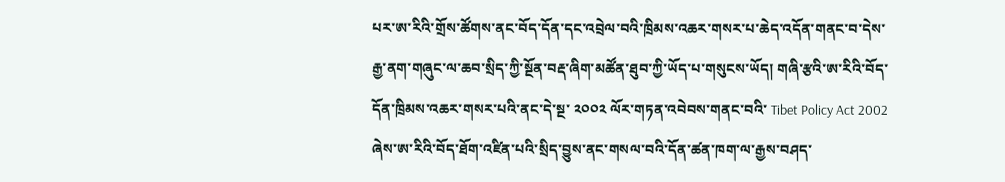པར་ཨ་རིའི་གྲོས་ཚོགས་ནང་བོད་དོན་དང་འབྲེལ་བའི་ཁྲིམས་འཆར་གསར་པ་ཆེད་འདོན་གནང་བ་དེས་རྒྱ་ནག་གཞུང་ལ་ཆབ་སྲིད་ཀྱི་སྔོན་བརྡ་ཞིག་མཚོན་ཐུབ་ཀྱི་ཡོད་པ་གསུངས་ཡོད། གཞི་རྩའི་ཨ་རིའི་བོད་དོན་ཁྲིམས་འཆར་གསར་པའི་ནང་དེ་སྔ་ ༢༠༠༢ ལོར་གཏན་འབེབས་གནང་བའི་ Tibet Policy Act 2002 ཞེས་ཨ་རིའི་བོད་ཐོག་འཛིན་པའི་སྲིད་བྱུས་ནང་གསལ་བའི་དོན་ཚན་ཁག་ལ་རྒྱས་བཤད་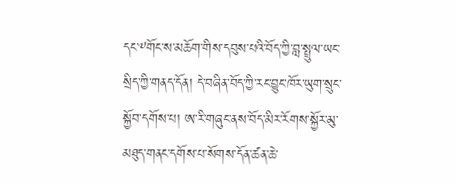དང་༸གོང་ས་མཆོག་གིས་དབུས་པའི་བོད་ཀྱི་བླ་སྤྲུལ་ཡང་སྲིད་ཀྱི་གནད་དོན། དེ་བཞིན་བོད་ཀྱི་རང་བྱུང་ཁོར་ཡུག་སྲུང་སྐྱོབ་དགོས་པ། ཨ་རི་གཞུང་ནས་བོད་མིར་རོགས་སྐྱོར་མུ་མཐུད་གནང་དགོས་པ་སོགས་དོན་ཚན་ཆེ་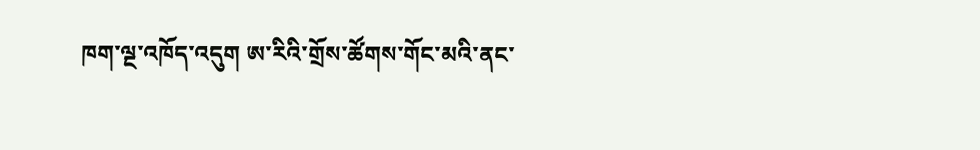ཁག་ལྔ་འཁོད་འདུག ཨ་རིའི་གྲོས་ཚོགས་གོང་མའི་ནང་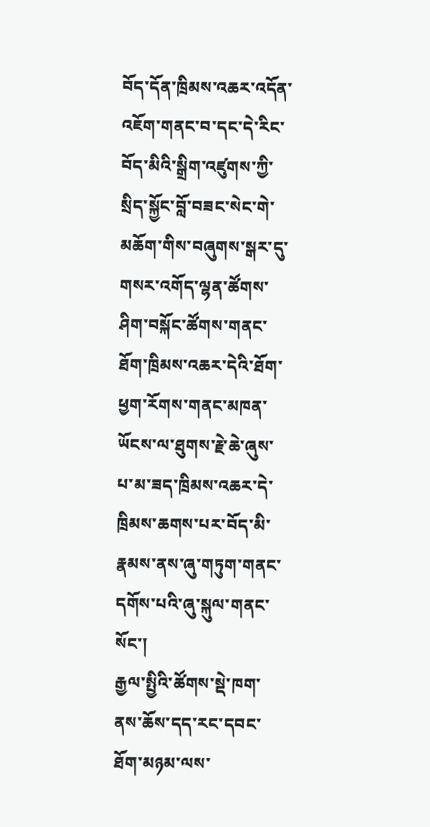བོད་དོན་ཁྲིམས་འཆར་འདོན་འཇོག་གནང་བ་དང་དེ་རིང་བོད་མིའི་སྒྲིག་འཛུགས་ཀྱི་སྲིད་སྐྱོང་བློ་བཟང་སེང་གེ་མཆོག་གིས་བཞུགས་སྒར་དུ་གསར་འགོད་ལྷན་ཚོགས་ཤིག་བསྐོང་ཚོགས་གནང་ཐོག་ཁྲིམས་འཆར་དེའི་ཐོག་ཕྱག་རོགས་གནང་མཁན་ཡོངས་ལ་ཐུགས་རྗེ་ཆེ་ཞུས་པ་མ་ཟད་ཁྲིམས་འཆར་དེ་ཁྲིམས་ཆགས་པར་བོད་མི་རྣམས་ནས་ཞུ་གཏུག་གནང་དགོས་པའི་ཞུ་སྐུལ་གནང་སོང་།
རྒྱལ་སྤྱིའི་ཚོགས་སྡེ་ཁག་ནས་ཆོས་དད་རང་དབང་ཐོག་མཉམ་ལས་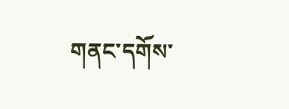གནང་དགོས་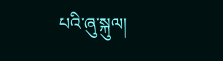པའི་ཞུ་སྐུལ།